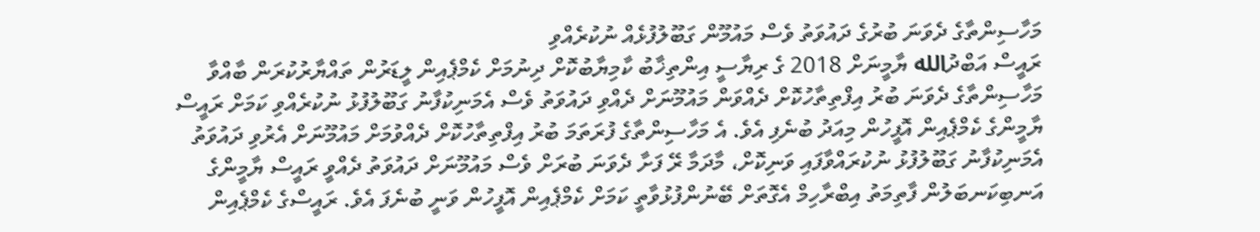މަހާސިންތާގެ ދެވަނަ ބުރުގެ ދައުވަތު ވެސް މައުމޫން ގަބޫލުފުޅެއް ނުކުރެއްވި
ރައީސް އަބްދުالله ޔާމީނަށް 2018 ގެ ރިޔާސީ އިންތިޚާބު ކާމިޔާބުކޮށް ދިނުމަށް ކެމްޕެއިން ލީޑަރުން ތައްޔާރުކުރަން ބާއްވާ މަހާސިންތާގެ ދެވަނަ ބުރު އިފްތިތާހުކޮށް ދެއްވަން މައުމޫނަށް ދެއްވި ދައުވަތު ވެސް އެމަނިކުފާނު ގަބޫލުފުޅު ނުކުރެއްވި ކަމަށް ރައީސް ޔާމީންގެ ކެމްޕެއިން އޮފީހުން މިއަދު ބުނެފި އެވެ. އެ މަހާސިންތާގެ ފުރަތަމަ ބުރު އިފްތިތާހުކޮށް ދެއްވުމަށް މައުމޫނަށް އެރުވި ދައުވަތު އެމަނިކުފާނު ގަބޫލުފުޅު ނުކުރައްވާފައި ވަނިކޮށް، މާދަމާ ރޭ ފަށާ ދެވަނަ ބުރަށް ވެސް މައުމޫނަށް ދައުވަތު ދެއްވީ ރައީސް ޔާމީންގެ އަނބިކަނބަލުން ފާތިމަތު އިބްރާހިމް އެގޮތަށް ބޭނުންފުޅުވާތީ ކަމަށް ކެމްޕެއިން އޮފީހުން ވަނީ ބުނެފަ އެވެ. ރައީސްގެ ކެމްޕެއިން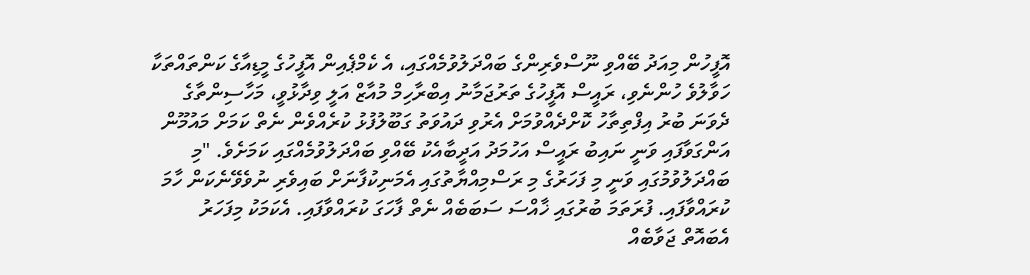އޮފީހުން މިއަދު ބޭއްވި ނޫސްވެރިންގެ ބައްދަލުވުމެއްގައި، އެ ކެމްޕެއިން އޮފީހުގެ މީޑިއާގެ ކަންތައްތަކާ ހަވާލުވެ ހުންނެވި، ރައީސް އޮފީހުގެ ތަރުޖަމާނު އިބްރާހިމް މުއާޒް އަލީ ވިދާޅުވީ، މަހާސިންތާގެ ދެވަނަ ބުރު އިފްތިތާހު ކޮށްދެއްވުމަށް އެރުވި ދައުވަތު ގަބޫލުފުޅު ކުރެއްވެން ނެތް ކަމަށް މައުމޫން އަންގަވާފައި ވަނީ ނައިބު ރައީސް އަހުމަދު އަދީބާއެކު ބޭއްވި ބައްދަލުވުމެއްގައި ކަމަށެވެ. "މި ބައްދަލުވުމުގައި ވަނީ މި ފަހަރުގެ މި ރަސްމިއްޔާތުގައި އެމަނިކުފާނަށް ބައިވެރި ނުވެވޭނެކަން ހާމަ ކުރައްވާފައި. ފުރަތަމަ ބުރުގައި ޚާއްސަ ސަބަބެއް ނެތް ފާހަގަ ކުރައްވާފައި. އެކަމަކު މިފަހަރު އެބައޮތް ޖަވާބެއް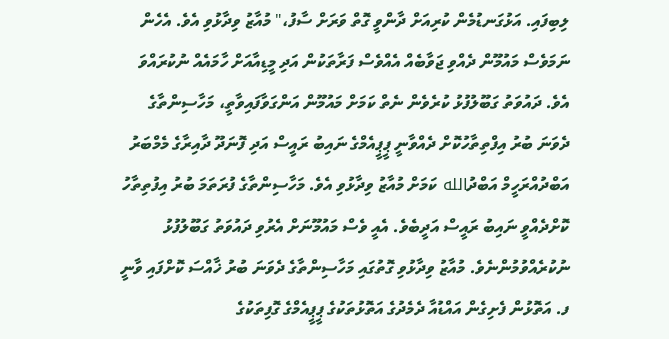ލިބިފައި. އަޅުގަނޑުމެން ކުރިއަށް ދާންވީ ގޮތް ވަރަށް ސާފު،" މުއާޒު ވިދާޅުވި އެވެ. އެހެން ނަމަވެސް މައުމޫން ދެއްވި ޖަވާބެއް އެއްވެސް ފަރާތަކުން އަދި މީޑިއާއަށް ހާމައެއް ނުކުރައްވަ އެވެ. ދައުވަތު ގަބޫލުފުޅު ކުރެވެން ނެތް ކަމަށް މައުމޫން އަންގަވާފައިވާތީ، މަހާސިންތާގެ ދެވަނަ ބުރު އިފްތިތާހުކޮށް ދެއްވާނީ ޕީޕީއެމްގެ ނައިބު ރައީސް އަދި ފޮނަދޫ ދާއިރާގެ މެމްބަރު އަބްދުއްރަހީމް އަބްދުالله ކަމަށް މުއާޒު ވިދާޅުވި އެވެ. މަހާސިންތާގެ ފުރަތަމަ ބުރު އިފުތިތާހު ކޮށްދެއްވީ ނައިބު ރައީސް އަދީބެވެ. އެއީ ވެސް މައުމޫނަށް އެރުވި ދައުވަތު ގަބޫލުފުޅު ނުކުރެއްވުމުންނެވެ. މުއާޒު ވިދާޅުވި ގޮތުގައި މަހާސިންތާގެ ދެވަނަ ބުރު ޚާއްސަ ކޮށްފައި ވާނީ ފ. އަތޮޅުން ފެށިގެން އައްޑުއާ ދެމެދުގެ އަތޮޅުތަކުގެ ޕީޕީއެމްގެ ގޮފިތަކުގެ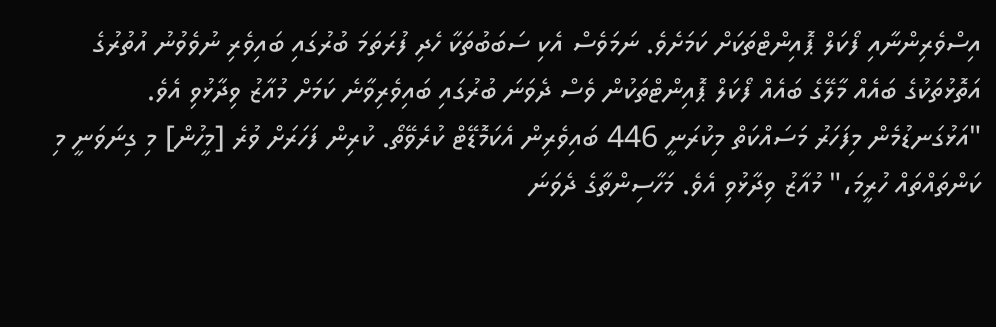އިސްވެރިންނާއި ފޯކަލް ޕޮއިންޓްތަކަށް ކަމަށެވެ. ނަމަވެސް އެކި ސަބަބުތަކާ ހެދި ފުރަތަމަ ބުރުގައި ބައިވެރި ނުވެވުނު އުތުރުގެ އަތޮޅުތަކުގެ ބައެއް މާލޭގެ ބައެއް ފޯކަލް ޕޮއިންޓްތަކުން ވެސް ދެވަނަ ބުރުގައި ބައިވެރިވާނެ ކަމަށް މުއާޒު ވިދާޅުވި އެވެ. "އަޅުގަނޑުމެން މިފަހަރު މަސައްކަތް މިކުރަނީ 446 ބައިވެރިން އެކަމޮޑޭޓް ކުރެވޭތޯ. ކުރިން ފަހަރަށް ވުރެ [މީހުން] މި ގިނަވަނީ މި ކަންތައްތައް ހުރީމަ،" މުއާޒު ވިދާޅުވި އެވެ. މަހާސިންތާގެ ދެވަނަ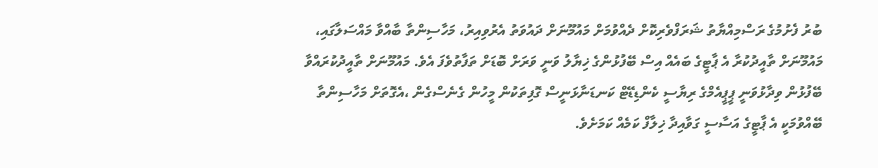ބުރު ފެށުމުގެ ރަސްމިއްޔާތު ޝަރަފްވެރިކޮށް ދެއްވުމަށް މައުމޫނަށް ދައުވަތު އެރުވިއިރު، މަހާސިންތާ ބާއްވާ މައްސަލާގައި، މައުމޫނަށް ތާއީދުކުރާ އެ ޕާޓީގެ ބައެއް އިސް ބޭފުޅުންގެ ޚިޔާލު ވަނީ ވަރަށް ބޮޑަށް ތަފާތުވެފަ އެވެ. މައުމޫނަށް ތާއީދުކުރައްވާ ބޭފުޅުން ވިދާޅުވަނީ ޕީޕީއެމްގެ ރިޔާސީ ކެންޑިޑޭޓް ކަނޑަނާޅަނީސް ގޮފިތަކުން މީހުން ގެނެސްގެން ،އެގޮތަށް މަހާސިންތާ ބޭއްވުމަކީ އެ ޕާޓީގެ އަސާސީ ގަވާއިދާ ޚިލާފް ކަމެއް ކަމަށެވެ.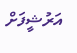އަރުޝީފަށް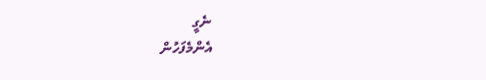ނެގީ
އެންމެފަހުން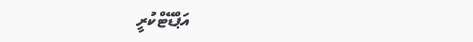އަޕްޑޭޓްކުރީ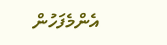އެންމެފަހުން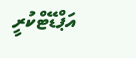އަޕްޑޭޓްކުރީ